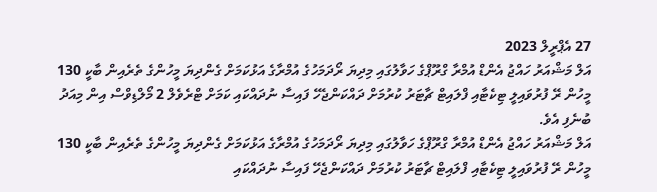27 އެޕްރީލް 2023
އަލް މަޝްއަރު ހައްޖު އެންޑް އުމްރާ ގްރޫޕްގެ ހަވާލުގައި މިދިޔަ ރޯދަމަހުގެ އުމްރާގެ އަޅުކަމަށް ގެންދިޔަ މީހުންގެ ތެރެއިން ބާކީ 130 މީހުން ރޭ ފުރުވައިލީ ޓިކެޓާއި ފްލައިޓް ޗާޓަރު ކުރުމަށް ދައްކަންޖެހޭ ފައިސާ ނުދައްކައި ކަމަށް ޓްރެވެލް 2 މޯލްޑިވްސް އިން މިއަދު ބުނެފި އެވެ.
އަލް މަޝްއަރު ހައްޖު އެންޑް އުމްރާ ގްރޫޕްގެ ހަވާލުގައި މިދިޔަ ރޯދަމަހުގެ އުމްރާގެ އަޅުކަމަށް ގެންދިޔަ މީހުންގެ ތެރެއިން ބާކީ 130 މީހުން ރޭ ފުރުވައިލީ ޓިކެޓާއި ފްލައިޓް ޗާޓަރު ކުރުމަށް ދައްކަންޖެހޭ ފައިސާ ނުދައްކައި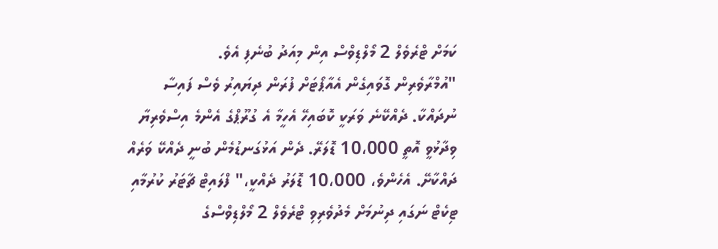ކަމަށް ޓްރެވެލް 2 މޯލްޑިވްސް އިން މިއަދު ބުނެފި އެވެ.
"އުމްރާވެރިން ގޮވައިގެން އެއާޕޯޓަށް ފުރަން ދިޔައިރު ވެސް ފައިސާ ނުދައްކާ. ދެއްކޭނެ ވަރަކީ ކޮބައިހޭ އެހީމާ އެ ގުރޫޕްގެ އެންމެ އިސްވެރިޔާ ވިދާޅުވީ އޮތީ 10،000 ޑޮލަރޭ. ދެން އަޅުގަނޑުމެން ބުނީ ދެއްކޭ ވަރެއް ދައްކާށޭ. އެހެންވެ، 10،000 ޑޮލަރު ދެއްކީ،" ފްލައިޓް ޗާޓަރު ކުރުމާއި ޓިކެޓް ނަގައި ދިނުމަށް މެދުވެރިވި ޓްރެވެލް 2 މޯލްޑިވްސްގެ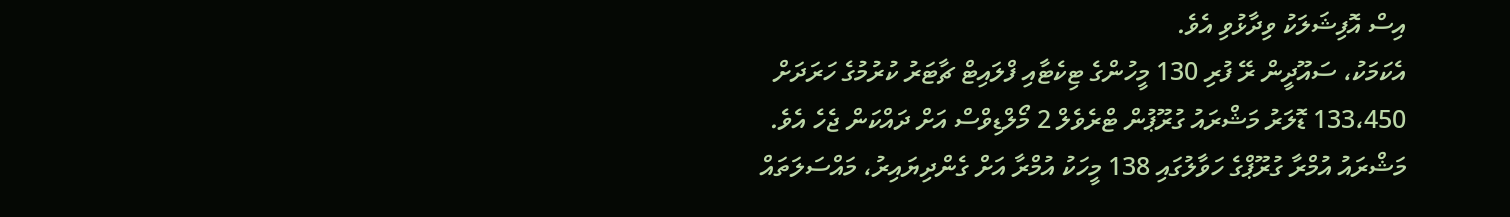އިސް އޮފިޝަލަކު ވިދާޅުވި އެވެ.
އެކަމަކު، ސައޫދީން ރޭ ފުރި 130 މީހުންގެ ޓިކެޓާއި ފްލައިޓް ޗާޓަރު ކުރުމުގެ ހަރަދަށް 133،450 ޑޮލަރު މަޝްރައު ގުރޫޕުން ޓްރެވެލް 2 މޯލްޑިވްސް އަށް ދައްކަން ޖެހެ އެވެ.
މަޝްރައު އުމްރާ ގުރޫޕްގެ ހަވާލުގައި 138 މީހަކު އުމްރާ އަށް ގެންދިޔައިރު، މައްސަލަތައް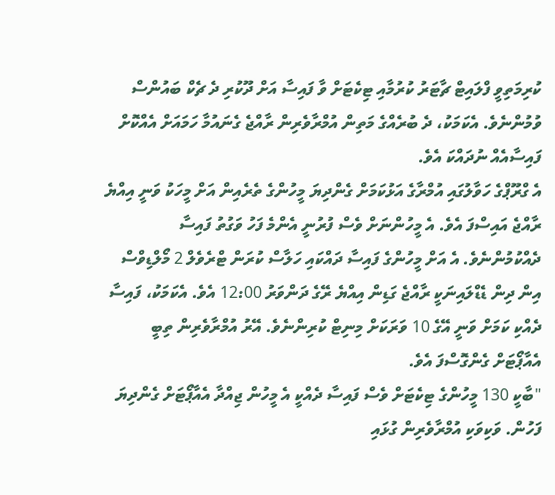ކުރިމަތިވީ ފްލައިޓް ޗާޓަރު ކުރުމާއި ޓިކެޓަށް ވާ ފައިސާ އަށް ދޫކުރި ދެ ޗެކް ބައުންސް ވުމުންނެވެ. އެކަމަކު، ދެ ބުރެއްގެ މަތިން އުމްރާވެރިން ރާއްޖެ ގެނައުމާ ހަމައަށް އެއްކޮށް ފައިސާއެއް ނުދައްކަ އެވެ.
އެ ގްރޫޕްގެ ހަވާލުގައި އުމްރާގެ އަޅުކަމަށް ގެންދިޔަ މީހުންގެ ތެރެއިން އަށް މީހަކު ވަނީ އިއްޔެ ރާއްޖެ އައިސްފަ އެވެ. އެ މީހުންނަށް ވެސް ފުރުނީ އެންމެ ފަހު ވަގުތު ފައިސާ ދެއްކުމުންނެވެ. އެ އަށް މީހުންގެ ފައިސާ ދައްކައި ހަލާސް ކުރަން ޓްރެވެލް 2 މޯލްޑިވްސް އިން ދިން ޑެޑްލައިނަކީ ރާއްޖެ ގަޑިން އިއްޔެ ރޭގެ ދަންވަރު 12:00 އެވެ. އެކަމަކު، ފައިސާ ދެއްކި ކަމަށް ވަނީ އޭގެ 10 ވަރަކަށް މިނިޓް ކުރިންނެވެ. އޭރު އުމްރާވެރިން ތިބީ އެއާޕޯޓަށް ގެންގޮސްފަ އެވެ.
"ބާކީ 130 މީހުންގެ ޓިކެޓަށް ވެސް ފައިސާ ދެއްކީ އެ މީހުން ޖިއްދާ އެއާޕޯޓަށް ގެންދިޔަ ފަހުން. ވަކިވަކި އުމްރާވެރިން ގުޅައި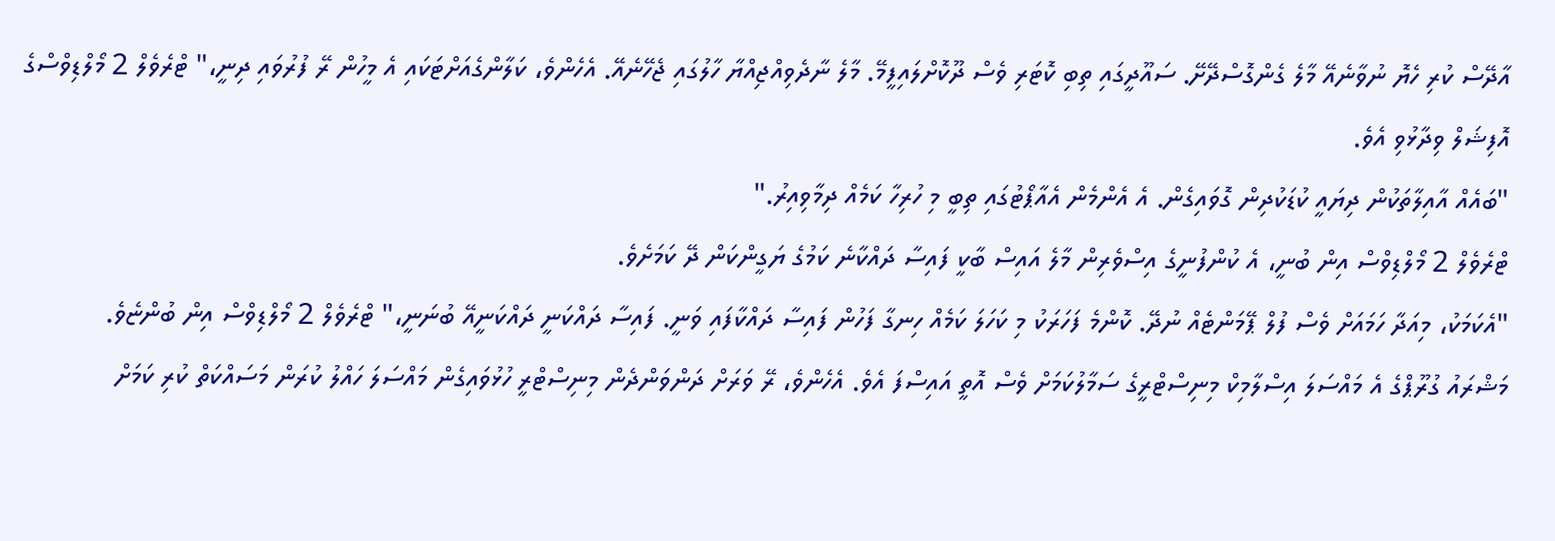އާދޭސް ކުރި ހެޔޮ ނުވާނެއޭ މާލެ ގެންގޮސްދޭށޭ. ސައޫދީގައި ތިބި ކޮޓަރި ވެސް ދޫކޮށްލައިފީމޭ. މާލެ ނާދެވިއްޖިއްޔާ ހާލުގައި ޖެހޭނެއޭ. އެހެންވެ، ކަލާންގެއަށްޓަކައި އެ މީހުން ރޭ ފުރުވައި ދިނީ،" ޓްރެވެލް 2 މޯލްޑިވްސްގެ އޮފިޝަލް ވިދާޅުވި އެވެ.
"ބައެއް އާއިލާތަކުން ދިޔައީ ކުޑަކުދިން ގޮވައިގެން. އެ އެންމެން އެއާޕޯޓުގައި ތިބީ މި ހުރިހާ ކަމެއް ދިމާވިއިރު."
ޓްރެވެލް 2 މޯލްޑިވްސް އިން ބުނީ، އެ ކުންފުނީގެ އިސްވެރިން މާލެ އައިސް ބާކީ ފައިސާ ދައްކާނެ ކަމުގެ ޔަގީންކަން ދޭ ކަމަށެވެ.
"އެކަމަކު، މިއަދާ ހަމައަށް ވެސް ފުލް ޕޭމަންޓެއް ނުދޭ. ކޮންމެ ފަހަރަކު މި ކަހަލަ ކަމެއް ހިނގާ ފަހުން ފައިސާ ދައްކާފައި ވަނީ. ފައިސާ ދައްކަނީ ދައްކަނީއޭ ބުނަނީ،" ޓްރެވެލް 2 މޯލްޑިވްސް އިން ބުންޏެވެ.
މަޝްރައު ގުރޫޕްގެ އެ މައްސަލަ އިސްލާމިކް މިނިސްޓްރީގެ ސަމާލުކަމަށް ވެސް އޮތީ އައިސްފަ އެވެ. އެހެންވެ، ރޭ ވަރަށް ދަންވަންދެން މިނިސްޓްރީ ހުޅުވައިގެން މައްސަލަ ހައްލު ކުރަން މަސައްކަތް ކުރި ކަމަށް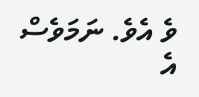ވެ އެވެ. ނަމަވެސް އެ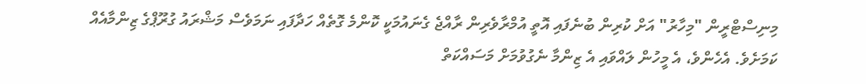މިނިސްޓްރީން "މިހާރު" އަށް ކުރިން ބުނެފައި އޮތީ އުމްރާވެރިން ރާއްޖެ ގެނައުމަކީ ކޮންމެ ގޮތެއް ހަދާފައި ނަމަވެސް މަޝްރައު ގުރޫޕްގެ ޒިންމާއެއް ކަމަށެވެ. އެހެންވެ، އެ މީހުން ލައްވައި އެ ޒިންމާ ނެގުވުމަށް މަސައްކަތް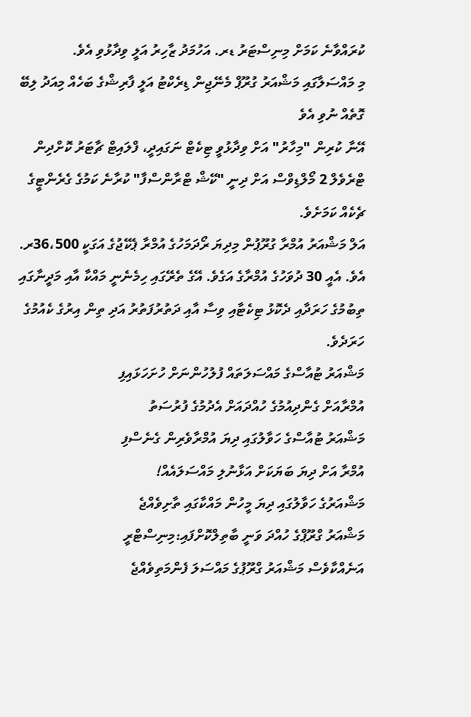ކުރައްވާނެ ކަމަށް މިނިސްޓަރު ޑރ. އަހުމަދު ޒާހިރު އަލީ ވިދާޅުވި އެވެ.
މި މައްސަލާގައި މަޝްއަރު ގުރޫޕް މެނޭޖިން ޑިރެކްޓު އަލީ ފާރިޝްގެ ބަހެއް މިއަދު ލިބޭ ގޮތެއް ނުވި އެވެ
އޭނާ ކުރިން "މިހާރު" އަށް ވިދާޅުވީ ޓިކެޓް ނަގައިދީ، ފްލައިޓް ޗާޓަރު ކޮށްދިން ޓްރެވެލް 2 މޯލްޑިވްސް އަށް ދިނީ "ކޭޝް ޓްރާންސްފާ" ކުރާނެ ކަމުގެ ގެރެންޓީގެ ޗެކެއް ކަމަށެވެ.
އަލް މަޝްއަރު އުމްރާ ގުރޫޕުން މިދިޔަ ރޯދަމަހުގެ އުމްރާ ޕެކޭޖުގެ އަގަކީ 36،500ރ. އެވެ. އެއީ 30 ދުވަހުގެ އުމްރާގެ އަގެވެ. އޭގެ ތެރޭގައި ހިމެނެނީ މައްކާ އާއި މަދީނާގައި ތިބުމުގެ ހަރަދާއި ދެކޮޅު ޓިކެޓާއި ވިސާ އާއި ދަތުރުފަތުރު އަދި ތިން އިރުގެ ކެއުމުގެ ހަރަދެވެ.
މަޝްއަރު ޓުއާސްގެ މައްސަލަތައް ފުލުހުންނަށް ހުށަހަޅައިފި
އުމްރާއަށް ގެންދިއުމުގެ ހުއްދައަށް އެދުމުގެ ފުރުސަތު
މަޝްއަރު ޓުއާސްގެ ހަވާލުގައި ދިޔަ އުމްރާވެރިން ގެނެސްފި
އުމްރާ އަށް ދިޔަ ބަޔަކަށް އަޅާނުލި މައްސަލައެއް!
މަޝްއަރުގެ ހަވާލުގައި ދިޔަ މީހުން މައްކާގައި ތާށިވެއްޖެ
މަޝްއަރު ގްރޫޕްގެ ހުއްދަ ވަނީ ބާތިލްކޮށްފައި:މިނިސްޓްރީ
އަނެއްކާވެސް މަޝްއަރު ގްރޫޕުގެ މައްސަލަ ފެންމަތިވެއްޖެ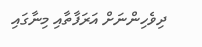ދިވެހިންނަށް އަރަފާތާއި މިނާގައި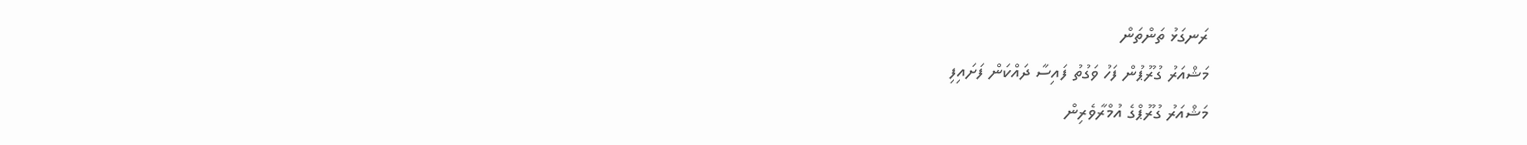ރަނގަޅު ތަންތަން
މަޝްއަރު ގުރޫޕުން ފަހު ވަގުތު ފައިސާ ދައްކަން ފަށައިފި
މަޝްއަރު ގުރޫޕްގެ އުމްރާވެރިން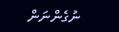ނުގެންނަން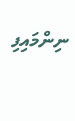ނިންމައިފި